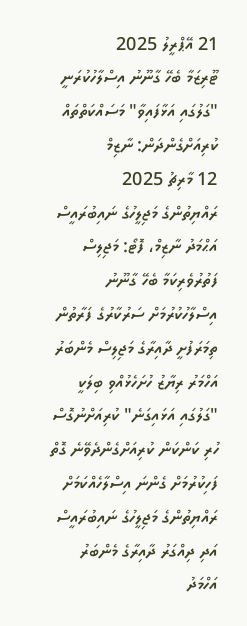21 އޭޕްރީލު 2025
ޓޫރިޒަމާ ބެހޭ ގާނޫނު އިސްލާހުކުރަނީ "ގަލުގައި އަޅާފައިވާ" މަސައްކަތްތައް ކުރިއަށްގެންދަން: ނާޒިމް
12 މާރިޗު 2025
ރައްޔިތުންގެ މަޖިލީހުގެ ނައިބުރައީސް އަޙްމަދު ނާޒިމް، ފޮޓޯ: މަޖިލިސް
ފަތުރުވެރިކަމާ ބެހޭ ގާނޫނު އިސްލާހުކުރުމަށް ސަރުކާރުގެ ފަރާތުން ތިމަރަފުށީ ދާއިރާގެ މަޖިލިސް މެންބަރު އަހްމަރު ރިޔާޒު ހުށަހެޅުއްވި ބިލަކީ "ގަލުގައި އަޅައިގަނެ" ކުރިއަށްނުގޮސް ހުރި ކަންކަން ކުރިއަށްގެންދެވޭނެ ގޮތް ފަހިކުރުމަށް ގެންނަ އިސްލާހެއްކަމަށް ރައްޔިތުންގެ މަޖިލީހުގެ ނައިބުރައީސް އަދި ދިއްގަރު ދާއިރާގެ މެންބަރު އަހްމަދު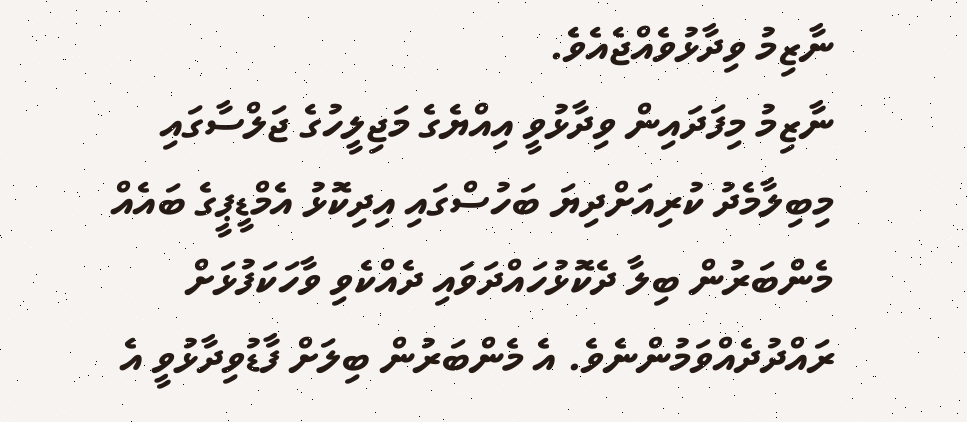ނާޒިމު ވިދާޅުވެއްޖެއެވެ.
ނާޒިމު މިފަދައިން ވިދާޅުވީ އިއްޔެގެ މަޖިލީހުގެ ޖަލްސާގައި މިބިލާމެދު ކުރިއަށްދިޔަ ބަހުސްގައި އިދިކޮޅު އެމްޑީޕީގެ ބައެއް މެންބަރުން ބިލާ ދެކޮޅުހައްދަވައި ދެއްކެވި ވާހަކަފުޅަށް ރައްދުދެއްވަމުންނެވެ. އެ މެންބަރުން ބިލަށް ފާޑުވިދާޅުވީ އެ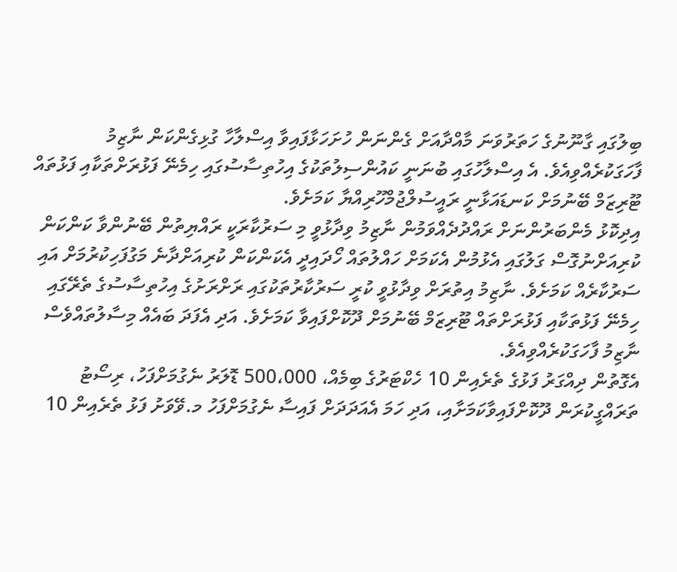ބިލުގައި ގާނޫނުގެ ހަތަރުވަނަ މާއްދާއަށް ގެންނަން ހުށަހަޅާފައިވާ އިސްލާހާ ގުޅިގެންކަން ނާޒިމު ފާހަގަކުރެއްވިއެވެ. އެ އިސްލާހުގައި ބުނަނީ ކައުންސިލުތަކުގެ އިހުތިސާސުގައި ހިމެނޭ ފަޅުރަށްތަކާއި ފަޅުތައް ޓޫރިޒަމް ބޭނުމަށް ކަނޑައަޅާނީ ރައީސުލްޖުމްހޫރިއްޔާ ކަމަށެވެ.
އިދިކޮޅު މެންބަރުންނަށް ރައްދުދެއްވަމުން ނާޒިމު ވިދާޅުވީ މި ސަރުކާރަކީ ރައްޔިތުން ބޭނުންވާ ކަންކަން ކުރިއަށްނުގޮސް ގަލުގައި އެޅުމުން އެކަމަށް ހައްލުތައް ހޯދައިދީ އެކަންކަން ކުރިއަށްދާނެ މަގުފަހިކުރުމަށް އައި ސަރުކާރެއް ކަމަށެވެ. ނާޒިމު އިތުރަށް ވިދާޅުވީ ކުރީ ސަރުކާރުތަކުގައި ރަށްރަށުގެ އިހުތިސާސުގެ ތެރޭގައި ހިމެނޭ ފަޅުތަކާއި ފަޅުރަށްތައް ޓޫރިޒަމް ބޭނުމަށް ދޫކޮށްފައިވާ ކަމަށެވެ. އަދި އެފަދަ ބައެއް މިސާލުތައްވެސް ނާޒިމު ފާހަގަކުރެއްވިއެވެ.
އެގޮތުން ދިއްގަރު ފަޅުގެ ތެރެއިން 10 ހެކްޓަރުގެ ބިމެއް، 500،000 ޑޮލަރު ނެގުމަށްފަހު، ރިސޯޓު ތަރައްގީކުރަން ދޫކޮށްފައިވާކަމަށާއި، އަދި ހަމަ އެއަދަދަށް ފައިސާ ނެގުމަށްފަހު މ.ވޭވަށު ފަޅު ތެރެއިން 10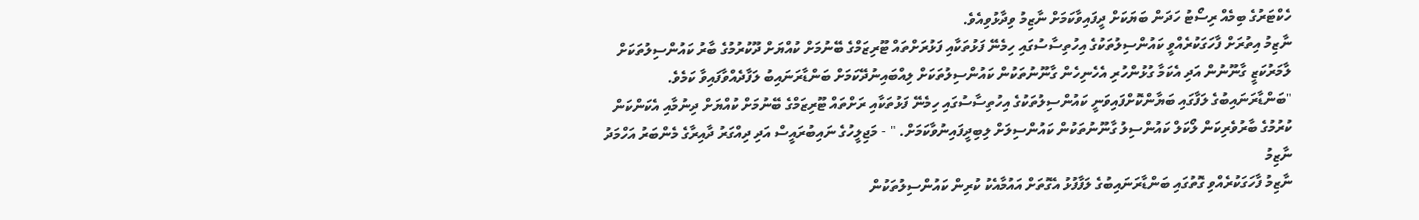ހެކްޓަރުގެ ބިމެއް ރިސޯޓު ހަދަން ބަޔަކަށް ދީފައިވާކަމަށް ނާޒިމު ވިދާޅުވިއެވެ.
ނާޒިމު އިތުރަށް ފާހަގަކުރެއްވީ ކައުންސިލުތަކުގެ އިހުތިސާސުގައި ހިމެނޭ ފަޅުތަކާއި ފަޅުރަށްތައް ޓޫރިޒަމްގެ ބޭނުމަށް ކުއްޔަށް ދޫކުރުމުގެ ބާރު ކައުންސިލުތަކަށް ލާމަރުކަޒީ ގާނޫނުން އަދި އެކަމާ ގުޅުންހުރި އެހެނިހެން ގާނޫނުތަކުން ކައުންސިލުތަކަށް ލިއްބައިނުދޭކަމަށް ބަންޑާރަނައިބު ލަފާދެއްވާފައިވާ ކަމެވެ.
"ބަންޑާރަނައިބުގެ ލަފާގައި ބަޔާންކޮށްފައިވަނީ ކައުންސިލުތަކުގެ އިހުތިސާސުގައި ހިމެނޭ ފަޅުތަކާއި ރަށްތައް ޓޫރިޒަމްގެ ބޭނުމަށް ކުއްޔަށް ދިނުމާއި އެކަންކަން ކުރުމުގެ ބާރުވެރިކަން ލޯކަލް ކައުންސިލު ގާނޫނުތަކުން ކައުންސިލަށް ލިބިދީފައިނުވާކަމަށް. " - މަޖިލީހުގެ ނައިބުރައީސް އަދި ދިއްގަރު ދާއިރާގެ މެންބަރު އަހްމަދު ނާޒިމު
ނާޒިމު ފާހަގަކުރެއްވި ގޮތުގައި ބަންޑާރަނައިބުގެ ލަފާފުޅު އެގޮތަށް އައުމާއެކު ކުރިން ކައުންސިލުތަކުން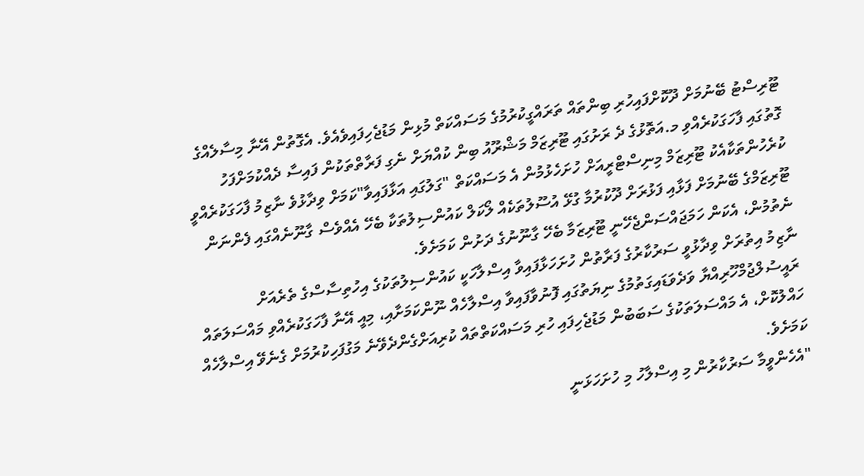ޓޫރިސްޓު ބޭނުމަށް ދޫކޮށްފައިހުރި ބިންތައް ތަރައްގީކުރުމުގެ މަސައްކަތް މުޅިން މަޑުޖެހިފައިވެއެވެ. އެގޮތުން އޭނާ މިސާލެއްގެ ގޮތުގައި ފާހަގަކުރެއްވި މ.އަތޮޅުގެ ދެ ރަށުގައި ޓޫރިޒަމް މަޝްރޫއު ބިން ކުއްޔަށް ނެގި ފަރާތްތަކުން ފައިސާ ދެއްކުމަށްފަހު ކުރެހުންތަކާއެކު ޓޫރިޒަމް މިނިސްޓްރީއަށް ހުށަހެޅުމުން އެ މަސައްކަތް "ގަލުގައި އަޅާފައިވާ"ކަމަށް ވިދާޅުވެ ނާޒިމު ފާހަގަކުރެއްވީ ޓޫރިޒަމްގެ ބޭނުމަށް ފަޅާއި ފަޅުރަށް ދޫކުރުމާ ގުޅޭ އުސޫލުތަކެއް ލޯކަލް ކައުންސިލުތަކާ ބެހޭ އެއްވެސް ގާނޫނެއްގައި ފެންނަން ނެތުމުން، އެކަން ހަމަޖައްސަންޖެހޭނީ ޓޫރިޒަމާ ބެހޭ ގާނޫނުގެ ދަށުން ކަމަށެވެ.
ނާޒިމު އިތުރަށް ވިދާޅުވީ ސަރުކާރުގެ ފަރާތުން ހުށަހަޅާފައިވާ އިސްލާހަކީ ކައުންސިލުތަކުގެ އިހުތިސާސްގެ ތެރެއަށް ރައީސުލްޖުމްހޫރިއްޔާ ވަދެވަޑައިގަތުމުގެ ނިޔަތުގައި ފޮނުވާފައިވާ އިސްލާހެއް ނޫންކަމަށާއި، މިއީ އޭނާ ފާހަގަކުރެއްވި މައްސަލަތައް ހައްލުކޮށް، އެ މައްސަލަތަކުގެ ސަބަބުން މަޑުޖެހިފައި ހުރި މަސައްކަތްތައް ކުރިއަށްގެންދެވޭނެ މަގުފަހިކުރުމަށް ގެނެވޭ އިސްލާހެއް ކަމަށެވެ.
"އެހެންވީމާ ސަރުކާރުން މި އިސްލާހު މި ހުށަހަޅަނީ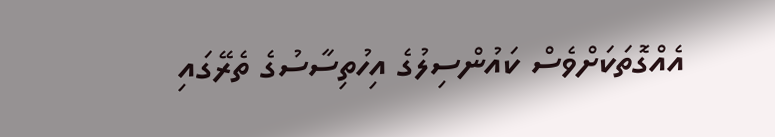އެއްގޮތަކަށްވެސް ކައުންސިލުގެ އިހުތިސާސުގެ ތެރޭގައި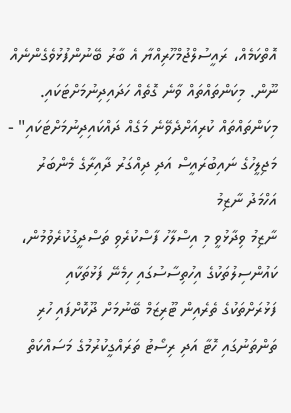އޮތްކަމެއް، ރައީސުލްޖުމްހޫރިއްޔާ އެ ބާރު ބޭނުންފުޅުވެގެންނެއް ނޫން. މިކަންތައްތައް ވާނެ ގޮތެއް ހަދައިދިނުމަށްޓަކައި. މިކަންތައްތައް ކުރިއަށްދެވޭނެ މަގެއް ދައްކައިދިނުމަށްޓަކައި" - މަޖިލީހުގެ ނައިބުރައީސް އަދި ދިއްގަރު ދާއިރާގެ މެންބަރު އަހްމަދު ނާޒިމު
ނާޒިމު ވިދާޅުވީ މި އިސްލާހު ފާސްކުރެވި ތަސްދީގުކުރެވުމުން، ކައުންސިލުތަކުގެ އިހުތިސާސުގައި ހިމެނޭ ފަޅުތަކާއި ފަޅުރަށްތަކުގެ ތެރެއިން ޓޫރިޒަމް ބޭނުމަށް ދޫކޮށްފައި ހުރި ތަންތަނުގައި ހޮޓާ އަދި ރިސޯޓު ތަރައްގީކުރުމުގެ މަސައްކަތް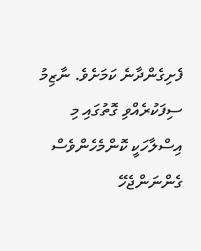ފެށިގެންދާނެ ކަމަށެވެ. ނާޒިމު ސިފަކުރެއްވި ގޮތުގައި މި އިސްލާހަކީ ކޮންމެހެންވެސް ގެންނަންޖެހޭ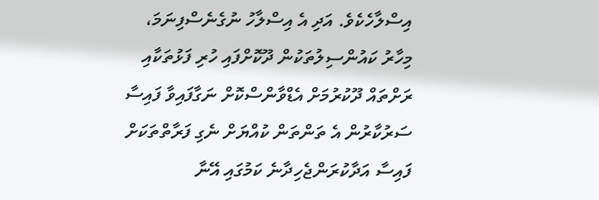އިސްލާހެކެވެ. އަދި އެ އިސްލާހު ނުގެނެސްފިނަމަ، މިހާރު ކައުންސިލުތަކުން ދޫކޮށްފައި ހުރި ފަޅުތަކާއި ރަށްތައް ދޫކުރުމަށް އެޑްވާންސްކޮށް ނަގާފައިވާ ފައިސާ ސަރުކާރުން އެ ތަންތަން ކުއްޔަށް ނެގި ފަރާތްތަކަށް ފައިސާ އަދާކުރަންޖެހިދާނެ ކަމުގައި އޭނާ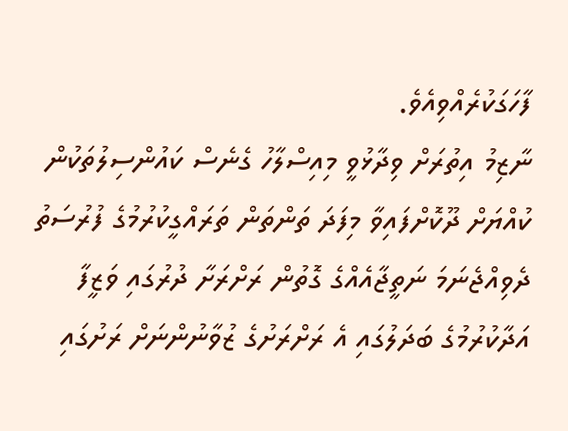ފާހަގަކުރެއްވިއެވެ.
ނާޒިމު އިތުރަށް ވިދާޅުވީ މިއިސްލާހު ގެނެސް ކައުންސިލުތަކުން ކުއްޔަށް ދޫކޮށްފައިވާ މިފަދަ ތަންތަން ތަރައްގީކުރުމުގެ ފުރުސަތު ދެވިއްޖެނަމަ ނަތީޖާއެއްގެ ގޮތުން ރަށްރަށާ ދުރުގައި ވަޒީފާ އަދާކުރުމުގެ ބަދަލުގައި އެ ރަށްރަށުގެ ޒުވާނުންނަށް ރަށުގައި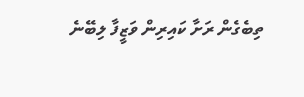ތިބެގެން ރަށާ ކައިރިން ވަޒީފާ ލިބޭނެ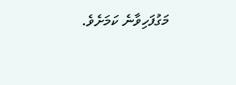މަގުފަހިވާނެ ކަމަށެވެ.